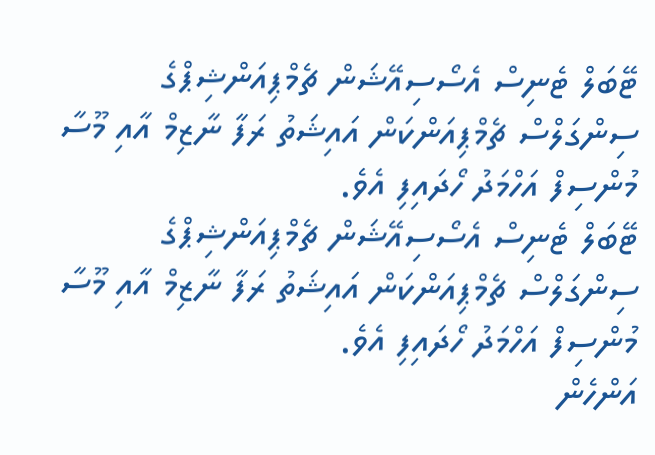ޓޭބަލް ޓެނިސް އެސޯސިއޭޝަން ޗެމްޕިއަންޝިޕްގެ ސިންގަލްސް ޗެމްޕިއަންކަން އައިޝަތު ރަފާ ނާޒިމް އާއި މޫސާ މުންސިފް އަހްމަދު ހޯދައިފި އެވެ.
ޓޭބަލް ޓެނިސް އެސޯސިއޭޝަން ޗެމްޕިއަންޝިޕްގެ ސިންގަލްސް ޗެމްޕިއަންކަން އައިޝަތު ރަފާ ނާޒިމް އާއި މޫސާ މުންސިފް އަހްމަދު ހޯދައިފި އެވެ.
އަންހެން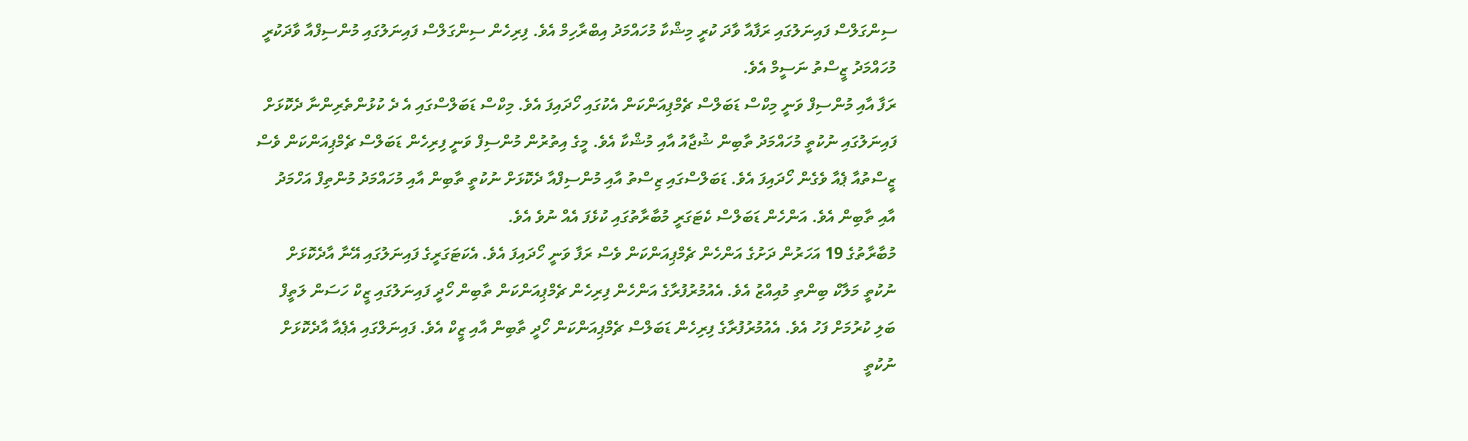ސިންގަލްސް ފައިނަލުގައި ރަފާއާ ވާދަ ކުރީ މިޝްކާ މުހައްމަދު އިބްރާހިމް އެވެ. ފިރިހެން ސިންގަލްސް ފައިނަލުގައި މުންސިފްއާ ވާދަކުރީ މުހައްމަދު ޒީސްތު ނަސީމް އެވެ.
ރަފާ އާއި މުންސިފް ވަނީ މިކްސް ޑަބަލްސް ޗެމްޕިއަންކަން އެކުގައި ހޯދައިފަ އެވެ. މިކްސް ޑަބަލްސްގައި އެ ދެ ކުޅުންތެރިންނާ ދެކޮޅަށް ފައިނަލުގައި ނުކުތީ މުހައްމަދު ތާބިން ޝުޖާއު އާއި މުޝްކާ އެވެ. މީގެ އިތުރުން މުންސިފް ވަނީ ފިރިހެން ޑަބަލްސް ޗެމްޕިއަންކަން ވެސް ޒީސްތުއާ ޕެއާ ވެގެން ހޯދައިފަ އެވެ. ޑަބަލްސްގައި ޒިސްތު އާއި މުންސިފްއާ ދެކޮޅަށް ނުކުތީ ތާބިން އާއި މުހައްމަދު މުންތިފް އަހްމަދު އާއި ތާބިން އެވެ. އަންހެން ޑަބަލްސް ކެޓަގަރީ މުބާރާތުގައި ކުޅެފަ އެއް ނުވެ އެވެ.
މުބާރާތުގެ 19 އަހަރުން ދަށުގެ އަންހެން ޗެމްޕިއަންކަން ވެސް ރަފާ ވަނީ ހޯދައިފަ އެވެ. އެކަޓަގަރީގެ ފައިނަލުގައި އޭނާ އާދެކޮޅަށް ނުކުތީ މަލާކް ބިންތި މުއިއްޒު އެވެ. އެއުމުރުފުރާގެ އަންހެން ފިރިހެން ޗެމްޕިއަންކަން ތާބިން ހޯދީ ފައިނަލުގައި ޒީކް ހަސަން ލަތީފް ބަލި ކުރުމަށް ފަހު އެވެ. އެއުމުރުފުރާގެ ފިރިހެން ޑަބަލްސް ޗެމްޕިއަންކަން ހޯދީ ތާބިން އާއި ޒީކް އެވެ. ފައިނަލްގައި އެޕެއާ އާދެކޮޅަށް ނުކުތީ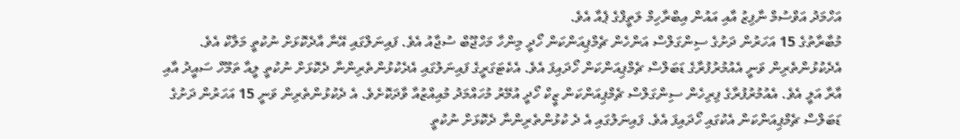އަހްމަދު އަވްސުމް ނާފިޒު އާއި އައުން އިބްރާހިމް ލަތީފްގެ ޕެއާ އެވެ.
މުބާރާތުގެ 15 އަހަރުން ދަށުގެ ސިންގަލްސް އަންހެން ޗެމްޕިއަންކަން ހޯދީ މިންހާ މަހްޖޫބް ސުޖާއު އެވެ. ފައިނަލްގައި އޭނާ އާދެކޮޅަށް ނުކުތީ މަލާކް އެވެ. އެދެކުޅުންތެރިން ވަނީ އެއުމުރުފުރާގެ ޑަބަލްސް ޗެމްޕިއަންކަން ހޯދައިފަ އެވެ. އެކެޓަގަރީގެ ފައިނަލުގައި އެދެކުޅުންތެރިންނާ ދެކޮޅަށް ނުކުތީ ލީއާ ތަމޫހް ސައީދު އާއި އާރާ އަލީ އެވެ. އެއުމުރުފުރާގެ ފިރިހެން ސިންގަލްސް ޗެމްޕިއަންކަން ޒީކް ހޯދީ އުމޭރު މުހައްމަދު މުއިއްޒުއާ ވާދަކޮށެވެ. އެ ދެކުޅުންތެރިން ވަނީ 15 އަހަރުން ދަށުގެ ޑަބަލްސް ޗެމްޕިއަންކަން އެކުގައި ހޯދައިފަ އެވެ. ފައިނަލުގައި އެ ދެ ކުޅުންތެރިންނާ ދެކޮޅަށް ނުކުތީ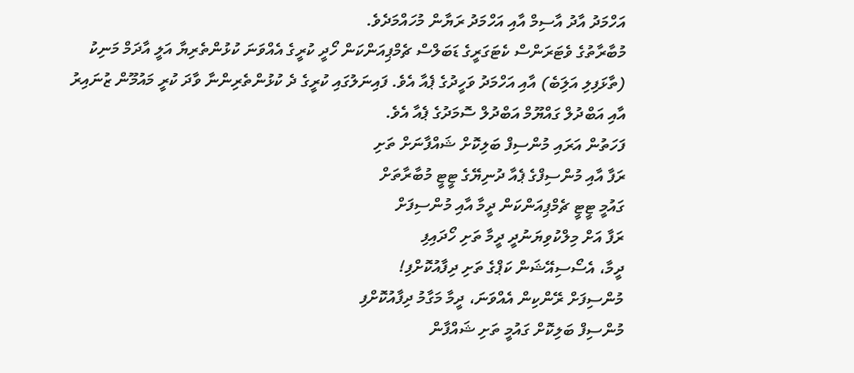އަހްމަދު އާދު އާސިމް އާއި އަހްމަދު ރަޔާން މުހައްމަދެވެ.
މުބާރާތުގެ ވެޓަރަންސް ކެޓަގަރީގެ ޑަބަލްސް ޗެމްޕިއަންކަން ހޯދީ ކުރީގެ އެއްވަނަ ކުޅުންތެރިޔާ އަލީ އާދަމް މަނިކު (ތާޅަފިލި އަލަިބެ) އާއި އަހްމަދު ވަހީދުގެ ޕެއާ އެވެ. ފައިނަލުގައި ކުރީގެ ދެ ކުޅުންތެރިންނާ ވާދަ ކުރީ މައުމޫން ޒުނައިރު އާއި އަބްދުލް ގައްޔޫމް އަބްދުލް ސޮމަދުގެ ޕެއާ އެވެ.
ފަހަތުން އަރައި މުންސިފް ބަލިކޮށް ޝައްފާނަށް ތަށި
ރަފާ އާއި މުންސިފްގެ ޕެއާ ދުނިޔޭގެ ޓީޓީ މުބާރާތަށް
ގައުމީ ޓީޓީ ޗެމްޕިއަންކަން ދީމާ އާއި މުންސިފަށް
ރަފާ އަށް މިލްކުވިޔަނުދީ ދީމާ ތަށި ހޯދައިފި
ދީމާ، އެސޯސިއޭޝަން ކަޕްގެ ތަށި ދިފާއުކޮށްފި!
މުންސިފަށް ރޭންކިން އެއްވަނަ، ދީމާ މަގާމު ދިފާއުކޮށްފި
މުންސިފް ބަލިކޮށް ގައުމީ ތަށި ޝައްފާން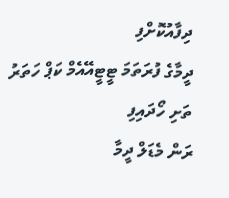ދިފާއުކޮށްފި
ދީމާގެ ފުރަތަމަ ޓީޓީއޭއެމް ކަޕް ހަތަރު ތަށި ހޯދައިފި
ރަން މެޑަލް ދީމާ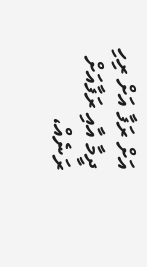އަށް ރަފާ އަށް ރިހި
ދީމާ އާއި ރަފާއަށް ރަނެއް،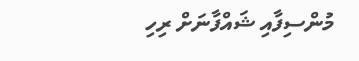މުންސިފާއި ޝައްފާނަށް ރިހި